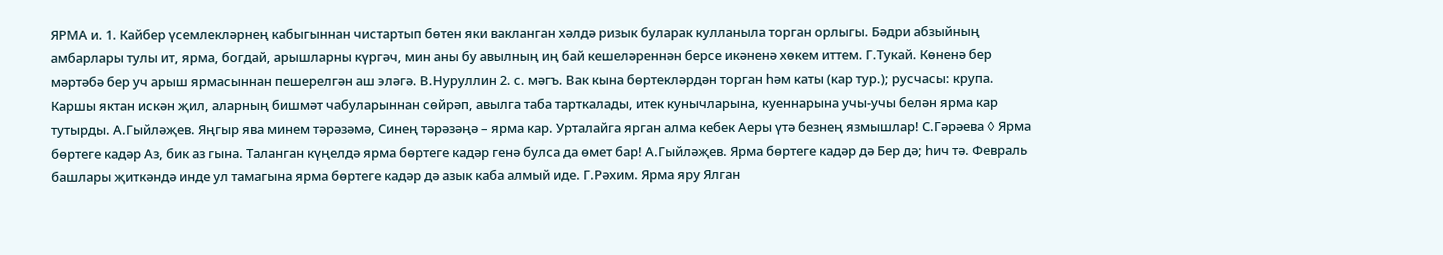ЯРМА и. 1. Кайбер үсемлекләрнең кабыгыннан чистартып бөтен яки вакланган хәлдә ризык буларак кулланыла торган орлыгы. Бәдри абзыйның амбарлары тулы ит, ярма, богдай, арышларны күргәч, мин аны бу авылның иң бай кешеләреннән берсе икәненә хөкем иттем. Г.Тукай. Көненә бер мәртәбә бер уч арыш ярмасыннан пешерелгән аш эләгә. В.Нуруллин 2. с. мәгъ. Вак кына бөртекләрдән торган һәм каты (кар тур.); русчасы: крупа. Каршы яктан искән җил, аларның бишмәт чабуларыннан сөйрәп, авылга таба тарткалады, итек кунычларына, куеннарына учы-учы белән ярма кар тутырды. А.Гыйләҗев. Яңгыр ява минем тәрәзәмә, Синең тәрәзәңә – ярма кар. Урталайга ярган алма кебек Аеры үтә безнең язмышлар! С.Гәрәева ◊ Ярма бөртеге кадәр Аз, бик аз гына. Таланган күңелдә ярма бөртеге кадәр генә булса да өмет бар! А.Гыйләҗев. Ярма бөртеге кадәр дә Бер дә; һич тә. Февраль башлары җиткәндә инде ул тамагына ярма бөртеге кадәр дә азык каба алмый иде. Г.Рәхим. Ярма яру Ялган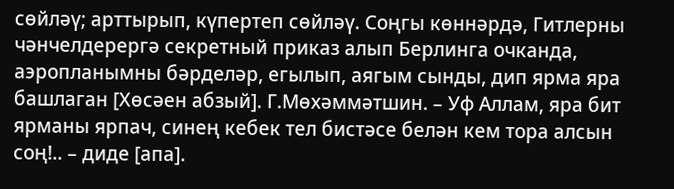сөйләү; арттырып, күпертеп сөйләү. Соңгы көннәрдә, Гитлерны чәнчелдерергә секретный приказ алып Берлинга очканда, аэропланымны бәрделәр, егылып, аягым сынды, дип ярма яра башлаган [Хөсәен абзый]. Г.Мөхәммәтшин. – Уф Аллам, яра бит ярманы ярпач, синең кебек тел бистәсе белән кем тора алсын соң!.. – диде [апа].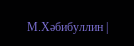М.Хәбибуллин |